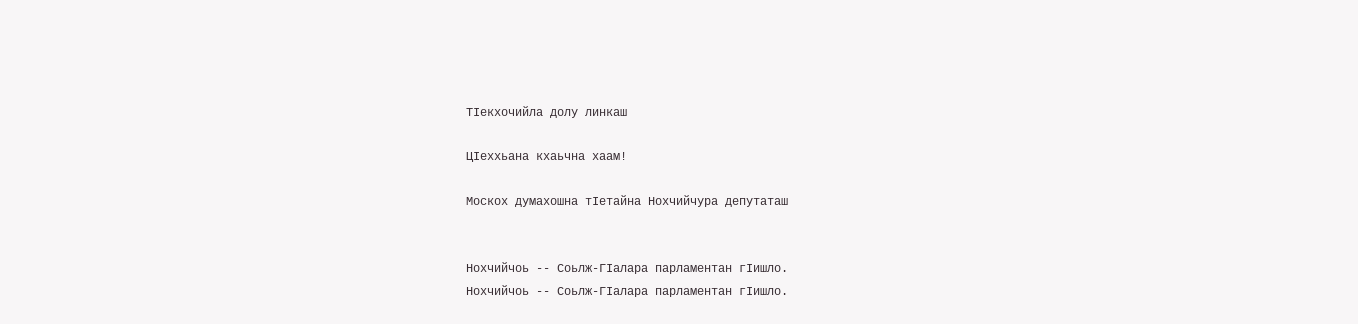ТIекхочийла долу линкаш

ЦIеххьана кхаьчна хаам!

Москох думахошна тIетайна Нохчийчура депутаташ


Нохчийчоь -- Соьлж-ГIалара парламентан гIишло.
Нохчийчоь -- Соьлж-ГIалара парламентан гIишло.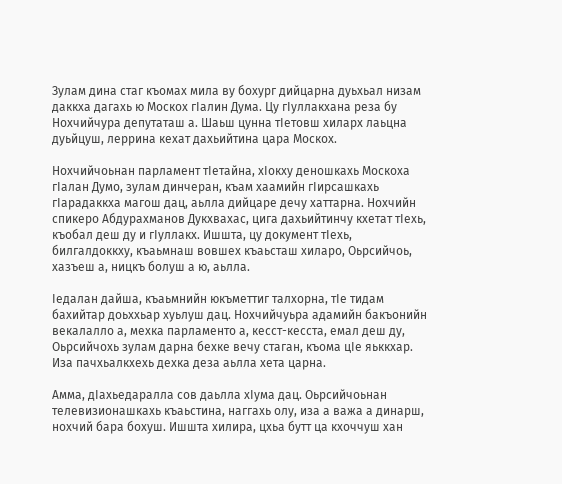Зулам дина стаг къомах мила ву бохург дийцарна дуьхьал низам даккха дагахь ю Москох гIалин Дума. Цу гIуллакхана реза бу Нохчийчура депутаташ а. Шаьш цунна тIетовш хиларх лаьцна дуьйцуш, леррина кехат дахьийтина цара Москох.

Нохчийчоьнан парламент тIетайна, хIокху деношкахь Москоха гIалан Думо, зулам динчеран, къам хаамийн гIирсашкахь гIарадаккха магош дац, аьлла дийцаре дечу хаттарна. Нохчийн спикеро Абдурахманов Дукхвахас, цига дахьийтинчу кхетат тIехь, къобал деш ду и гIуллакх. Ишшта, цу документ тIехь, билгалдоккху, къаьмнаш вовшех къаьсташ хиларо, Оьрсийчоь, хазъеш а, ницкъ болуш а ю, аьлла.

Iедалан дайша, къаьмнийн юкъметтиг талхорна, тIе тидам бахийтар доьххьар хуьлуш дац. Нохчийчуьра адамийн бакъонийн векалалло а, мехка парламенто а, кесст-кесста, емал деш ду, Оьрсийчохь зулам дарна бехке вечу стаган, къома цIе яьккхар. Иза пачхьалкхехь дехка деза аьлла хета царна.

Амма, дIахьедаралла сов даьлла хIума дац. Оьрсийчоьнан телевизионашкахь къаьстина, наггахь олу, иза а важа а динарш, нохчий бара бохуш. Ишшта хилира, цхьа бутт ца кхоччуш хан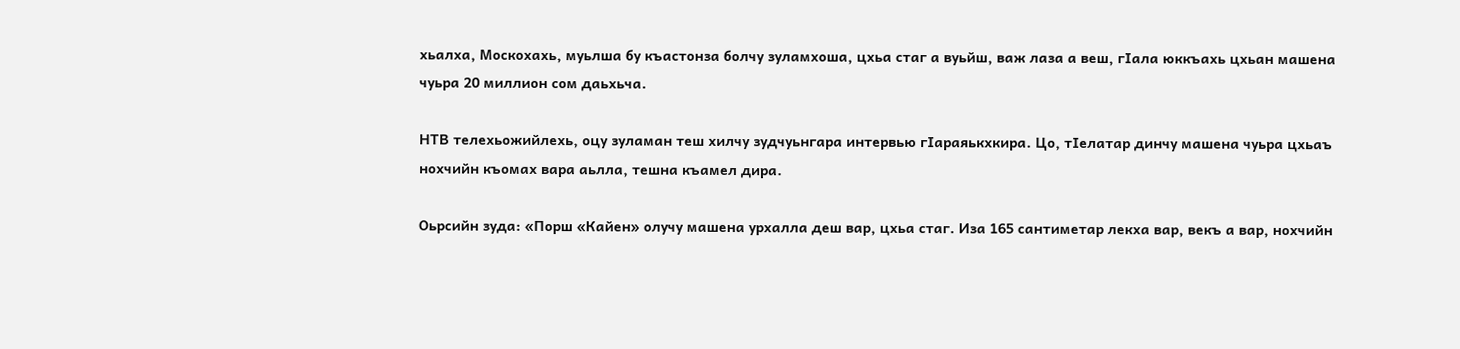хьалха, Москохахь, муьлша бу къастонза болчу зуламхоша, цхьа стаг а вуьйш, важ лаза а веш, гIала юккъахь цхьан машена чуьра 20 миллион сом даьхьча.

НТВ телехьожийлехь, оцу зуламан теш хилчу зудчуьнгара интервью гIараяькхкира. Цо, тIелатар динчу машена чуьра цхьаъ нохчийн къомах вара аьлла, тешна къамел дира.

Оьрсийн зуда: «Порш «Кайен» олучу машена урхалла деш вар, цхьа стаг. Иза 165 сантиметар лекха вар, векъ а вар, нохчийн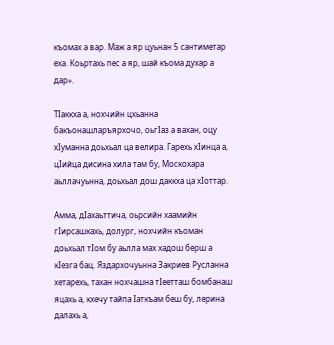къомах а вар. Маж а яр цуьнан 5 сантиметар еха. Коьртахь пес а яр, шай къома духар а дар».

ТIаккха а, нохчийн цхьанна бакъонашларъярхочо, оьгIаз а вахан, оцу хIуманна доьхьал ца велира. Гарехь хIинца а, цIийца дисина хила там бу, Москохара аьллачуьнна, доьхьал дош даккха ца хIоттар.

Амма, дIахаьттича, оьрсийн хаамийн гIирсашкахь, долург, нохчийн къоман доьхьал тIом бу аьлла мах хадош берш а кIезга бац. Яздархочуьнна Закриев Русланна хетарехь, тахан нохчашна тIеетташ бомбанаш яцахь а, кхечу тайпа Iаткъам беш бу, лерина далахь а,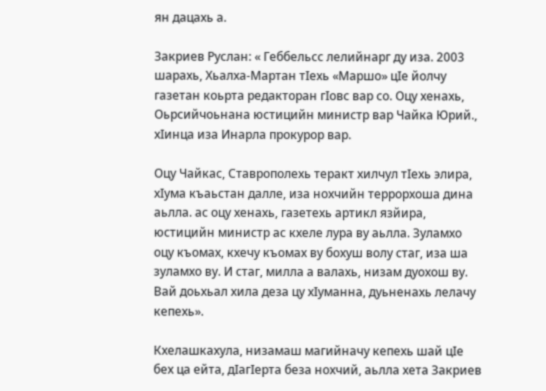ян дацахь а.

Закриев Руслан: « Геббельсс лелийнарг ду иза. 2003 шарахь, Хьалха-Мартан тIехь «Маршо» цIе йолчу газетан коьрта редакторан гIовс вар со. Оцу хенахь, Оьрсийчоьнана юстицийн министр вар Чайка Юрий., хIинца иза Инарла прокурор вар.

Оцу Чайкас, Ставрополехь теракт хилчул тIехь элира, хIума къаьстан далле, иза нохчийн террорхоша дина аьлла. ас оцу хенахь, газетехь артикл язйира, юстицийн министр ас кхеле лура ву аьлла. Зуламхо оцу къомах, кхечу къомах ву бохуш волу стаг, иза ша зуламхо ву. И стаг, милла а валахь, низам дуохош ву. Вай доьхьал хила деза цу хIуманна, дуьненахь лелачу кепехь».

Кхелашкахула, низамаш магийначу кепехь шай цIе бех ца ейта, дIагIерта беза нохчий, аьлла хета Закриев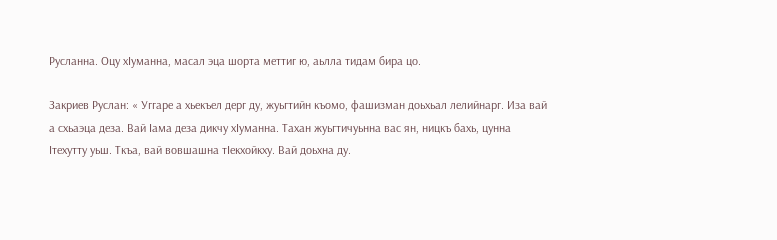Русланна. Оцу хIуманна, масал эца шорта меттиг ю, аьлла тидам бира цо.

Закриев Руслан: « Уггаре а хьекъел дерг ду, жуьгтийн къомо, фашизман доьхьал лелийнарг. Иза вай а схьаэца деза. Вай Iама деза дикчу хIуманна. Тахан жуьгтичуьнна вас ян, ницкъ бахь, цунна Iтехутту уьш. Ткъа, вай вовшашна тIекхойкху. Вай доьхна ду.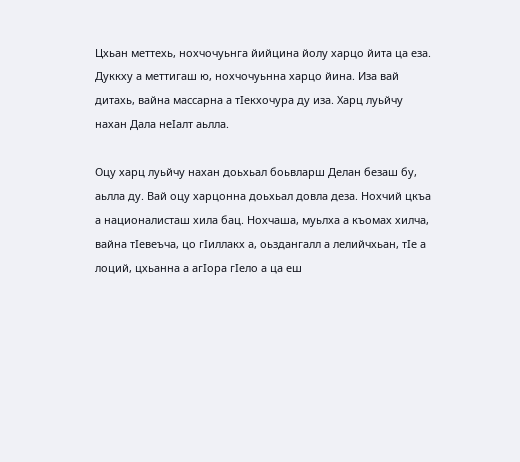Цхьан меттехь, нохчочуьнга йийцина йолу харцо йита ца еза. Дуккху а меттигаш ю, нохчочуьнна харцо йина. Иза вай дитахь, вайна массарна а тIекхочура ду иза. Харц луьйчу нахан Дала неIалт аьлла.

Оцу харц луьйчу нахан доьхьал боьвларш Делан безаш бу, аьлла ду. Вай оцу харцонна доьхьал довла деза. Нохчий цкъа а националисташ хила бац. Нохчаша, муьлха а къомах хилча, вайна тIевеъча, цо гIиллакх а, оьздангалл а лелийчхьан, тIе а лоций, цхьанна а агIора гIело а ца еш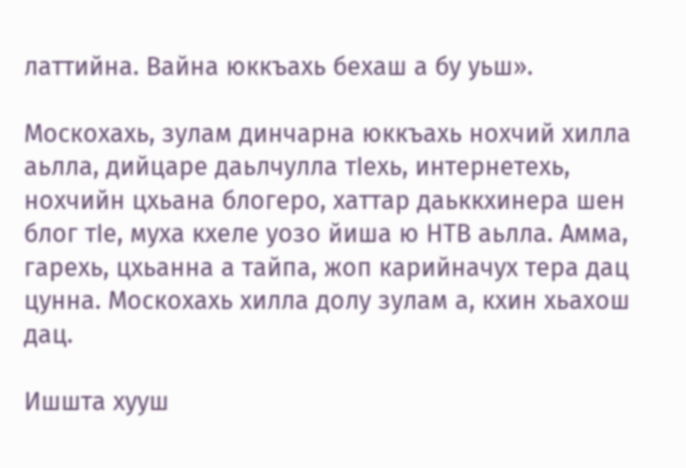латтийна. Вайна юккъахь бехаш а бу уьш».

Москохахь, зулам динчарна юккъахь нохчий хилла аьлла, дийцаре даьлчулла тIехь, интернетехь, нохчийн цхьана блогеро, хаттар даьккхинера шен блог тIе, муха кхеле уозо йиша ю НТВ аьлла. Амма, гарехь, цхьанна а тайпа, жоп карийначух тера дац цунна. Москохахь хилла долу зулам а, кхин хьахош дац.

Ишшта хууш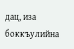дац, иза боккъулийна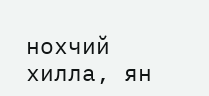нохчий хилла, ян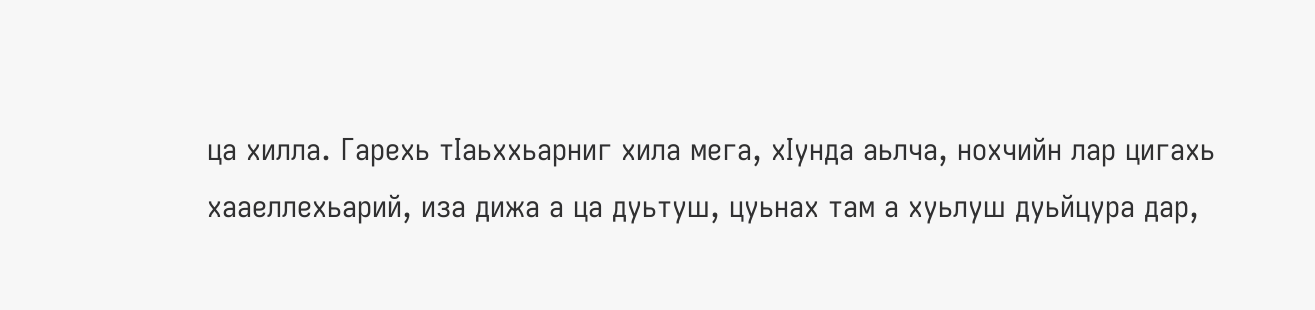ца хилла. Гарехь тIаьххьарниг хила мега, хIунда аьлча, нохчийн лар цигахь хааеллехьарий, иза дижа а ца дуьтуш, цуьнах там а хуьлуш дуьйцура дар,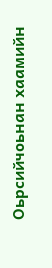Оьрсийчоьнан хаамийн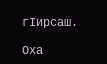гIирсаш.

Оха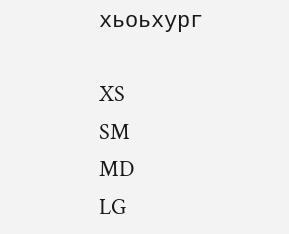хьоьхург

XS
SM
MD
LG